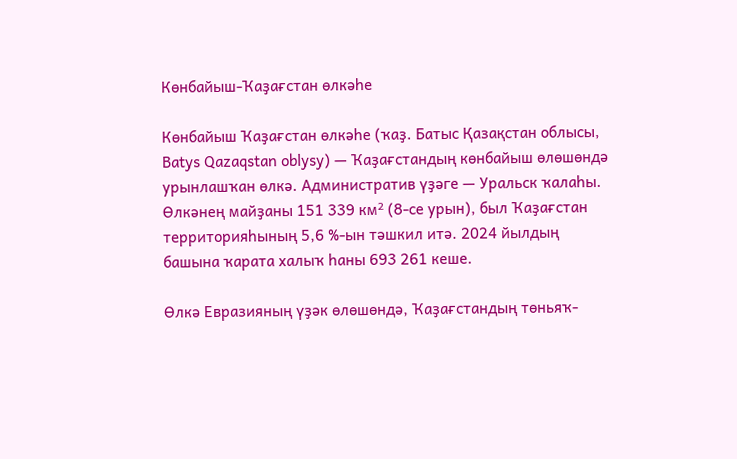Көнбайыш-Ҡаҙағстан өлкәһе

Көнбайыш Ҡаҙағстан өлкәһе (ҡаҙ. Батыс Қазақстан облысы, Batys Qazaqstan oblysy) — Ҡаҙағстандың көнбайыш өлөшөндә урынлашҡан өлкә. Административ үҙәге — Уральск ҡалаһы. Өлкәнең майҙаны 151 339 км² (8-се урын), был Ҡаҙағстан территорияһының 5,6 %-ын тәшкил итә. 2024 йылдың башына ҡарата халыҡ һаны 693 261 кеше.

Өлкә Евразияның үҙәк өлөшөндә, Ҡаҙағстандың төньяҡ-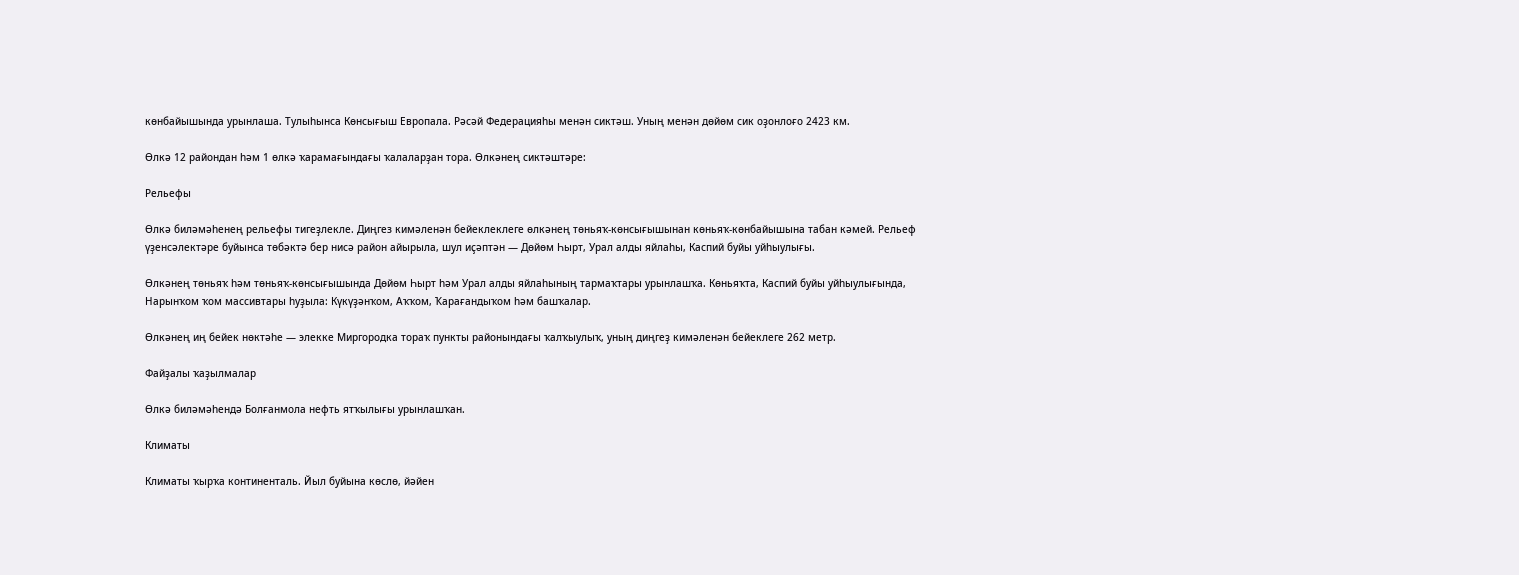көнбайышында урынлаша. Тулыһынса Көнсығыш Европала. Рәсәй Федерацияһы менән сиктәш. Уның менән дөйөм сик оҙонлоғо 2423 км.

Өлкә 12 райондан һәм 1 өлкә ҡарамағындағы ҡалаларҙан тора. Өлкәнең сиктәштәре:

Рельефы

Өлкә биләмәһенең рельефы тигеҙлекле. Диңгез кимәленән бейеклеклеге өлкәнең төньяҡ-көнсығышынан көньяҡ-көнбайышына табан кәмей. Рельеф үҙенсәлектәре буйынса төбәктә бер нисә район айырыла, шул иҫәптән — Дөйөм Һырт, Урал алды яйлаһы, Каспий буйы уйһыулығы.

Өлкәнең төньяҡ һәм төньяҡ-көнсығышында Дөйөм Һырт һәм Урал алды яйлаһының тармаҡтары урынлашҡа. Көньяҡта, Каспий буйы уйһыулығында, Нарынҡом ҡом массивтары һуҙыла: Күкүҙәнҡом, Аҡҡом, Ҡарағандыҡом һәм башҡалар.

Өлкәнең иң бейек нөктәһе — элекке Миргородка тораҡ пункты районындағы ҡалҡыулыҡ, уның диңгеҙ кимәленән бейеклеге 262 метр.

Файҙалы ҡаҙылмалар

Өлкә биләмәһендә Болғанмола нефть ятҡылығы урынлашҡан.

Климаты

Климаты ҡырҡа континенталь. Йыл буйына көслө, йәйен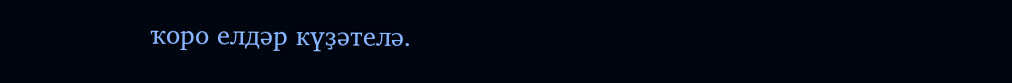ҡоро елдәр күҙәтелә.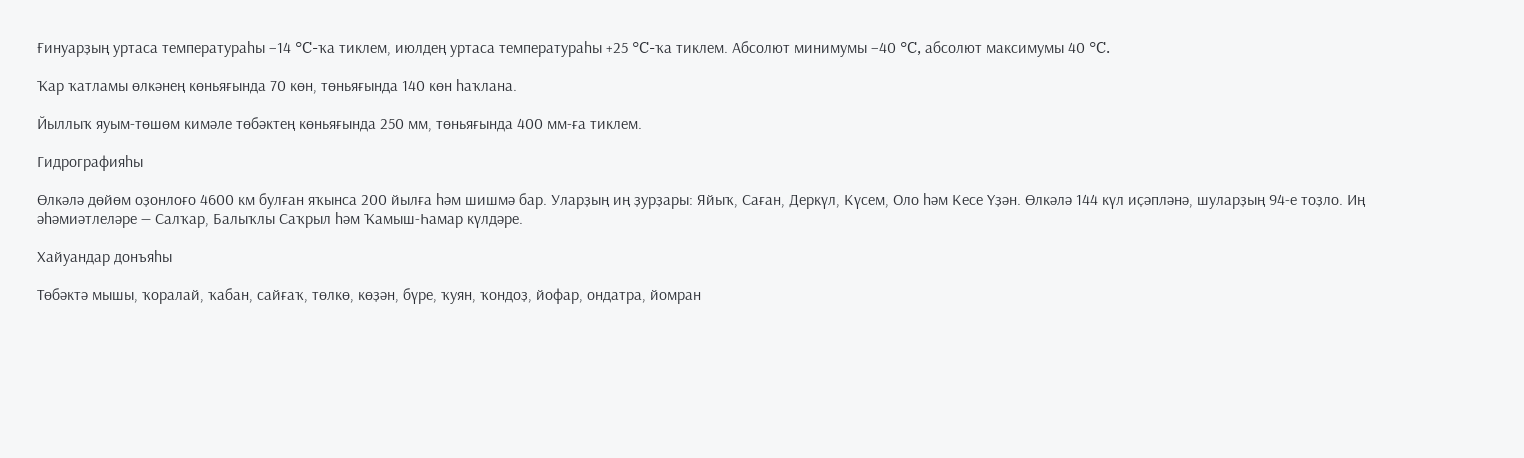Ғинуарҙың уртаса температураһы −14 °C-ҡа тиклем, июлдең уртаса температураһы +25 °C-ҡа тиклем. Абсолют минимумы −40 °C, абсолют максимумы 40 °C.

Ҡар ҡатламы өлкәнең көньяғында 70 көн, төньяғында 140 көн һаҡлана.

Йыллыҡ яуым-төшөм кимәле төбәктең көньяғында 250 мм, төньяғында 400 мм-ға тиклем.

Гидрографияһы

Өлкәлә дөйөм оҙонлоғо 4600 км булған яҡынса 200 йылға һәм шишмә бар. Уларҙың иң ҙурҙары: Яйыҡ, Саған, Деркүл, Күсем, Оло һәм Кесе Үҙән. Өлкәлә 144 күл иҫәпләнә, шуларҙың 94-е тоҙло. Иң әһәмиәтлеләре — Салҡар, Балыҡлы Саҡрыл һәм Ҡамыш-Һамар күлдәре.

Хайуандар донъяһы

Төбәктә мышы, ҡоралай, ҡабан, сайғаҡ, төлкө, көҙән, бүре, ҡуян, ҡондоҙ, йофар, ондатра, йомран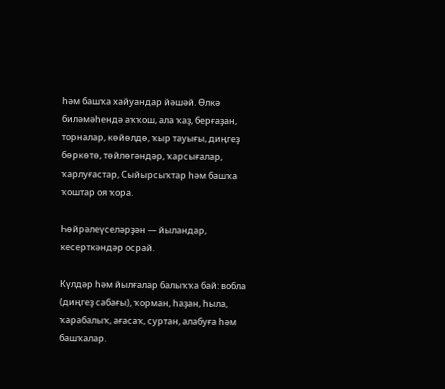һәм башҡа хайуандар йәшәй. Өлкә биләмәһендә аҡҡош, ала ҡаҙ, берғаҙан, торналар, көйөлдө, ҡыр тауығы, диңгеҙ бөркөтө, төйлөгәндәр, ҡарсығалар, ҡарлуғастар, Сыйырсыҡтар һәм башҡа ҡоштар оя ҡора.

Һөйрәлеүселәрҙән — йыландар, кесерткәндәр осрай.

Күлдәр һәм йылғалар балыҡҡа бай: вобла (диңгеҙ сабағы), ҡорман, һаҙан, һыла, ҡарабалыҡ, ағасаҡ, суртан, алабуға һәм башҡалар.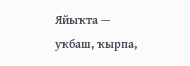Яйыҡта — уҡбаш, ҡырпа,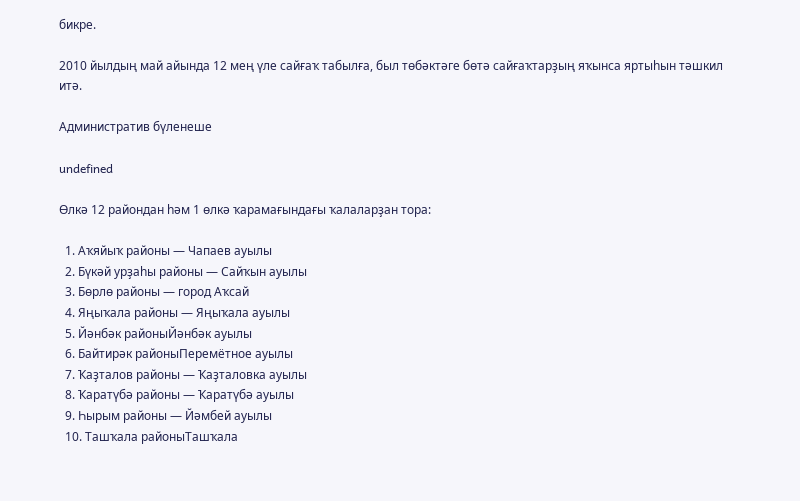бикре.

2010 йылдың май айында 12 мең үле сайғаҡ табылға, был төбәктәге бөтә сайғаҡтарҙың яҡынса яртыһын тәшкил итә.

Административ бүленеше

undefined

Өлкә 12 райондан һәм 1 өлкә ҡарамағындағы ҡалаларҙан тора:

  1. Аҡяйыҡ районы — Чапаев ауылы
  2. Бүкәй урҙаһы районы — Сайҡын ауылы
  3. Бөрлө районы — город Аҡсай
  4. Яңыҡала районы — Яңыҡала ауылы
  5. Йәнбәк районыЙәнбәк ауылы
  6. Байтирәк районыПеремётное ауылы
  7. Ҡаҙталов районы — Ҡаҙталовка ауылы
  8. Ҡаратүбә районы — Ҡаратүбә ауылы
  9. Һырым районы — Йәмбей ауылы
  10. Ташҡала районыТашҡала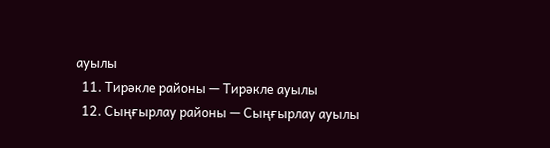ауылы
  11. Тирәкле районы — Тирәкле ауылы
  12. Сыңғырлау районы — Сыңғырлау ауылы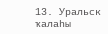13. Уральск ҡалаһы